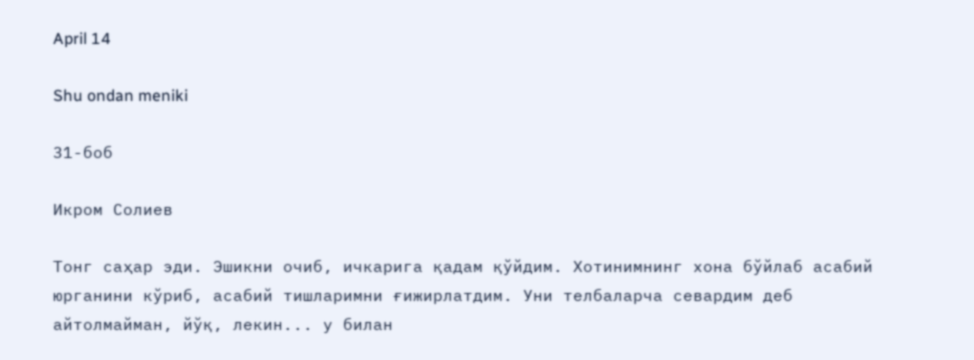April 14

Shu ondan meniki

31-боб

Икром Солиев

Тонг саҳар эди. Эшикни очиб, ичкарига қадам қўйдим. Хотинимнинг хона бўйлаб асабий юрганини кўриб, асабий тишларимни ғижирлатдим. Уни телбаларча севардим деб айтолмайман, йўқ, лекин... у билан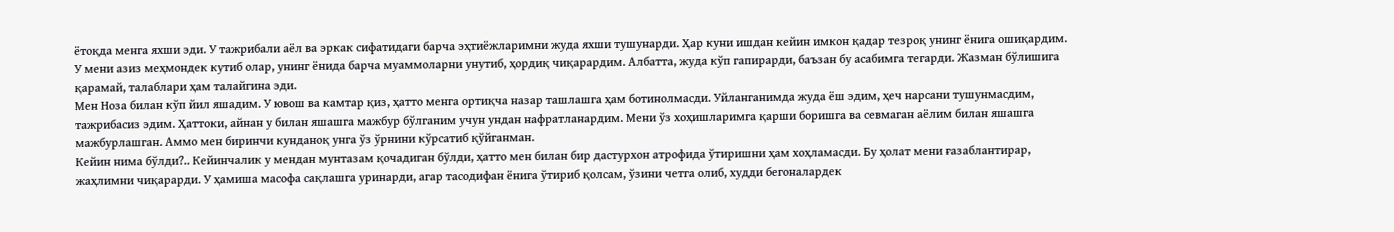ётоқда менга яхши эди. У тажрибали аёл ва эркак сифатидаги барча эҳтиёжларимни жуда яхши тушунарди. Ҳар куни ишдан кейин имкон қадар тезроқ унинг ёнига ошиқардим. У мени азиз меҳмондек кутиб олар, унинг ёнида барча муаммоларни унутиб, ҳордиқ чиқарардим. Албатта, жуда кўп гапирарди, баъзан бу асабимга тегарди. Жазман бўлишига қарамай, талаблари ҳам талайгина эди.
Мен Ноза билан кўп йил яшадим. У ювош ва камтар қиз, ҳатто менга ортиқча назар ташлашга ҳам ботинолмасди. Уйланганимда жуда ёш эдим, ҳеч нарсани тушунмасдим, тажрибасиз эдим. Ҳаттоки, айнан у билан яшашга мажбур бўлганим учун ундан нафратланардим. Мени ўз хоҳишларимга қарши боришга ва севмаган аёлим билан яшашга мажбурлашган. Аммо мен биринчи кунданоқ унга ўз ўрнини кўрсатиб қўйганман.
Кейин нима бўлди?.. Кейинчалик у мендан мунтазам қочадиган бўлди, ҳатто мен билан бир дастурхон атрофида ўтиришни ҳам хоҳламасди. Бу ҳолат мени ғазаблантирар, жаҳлимни чиқарарди. У ҳамиша масофа сақлашга уринарди, агар тасодифан ёнига ўтириб қолсам, ўзини четга олиб, худди бегоналардек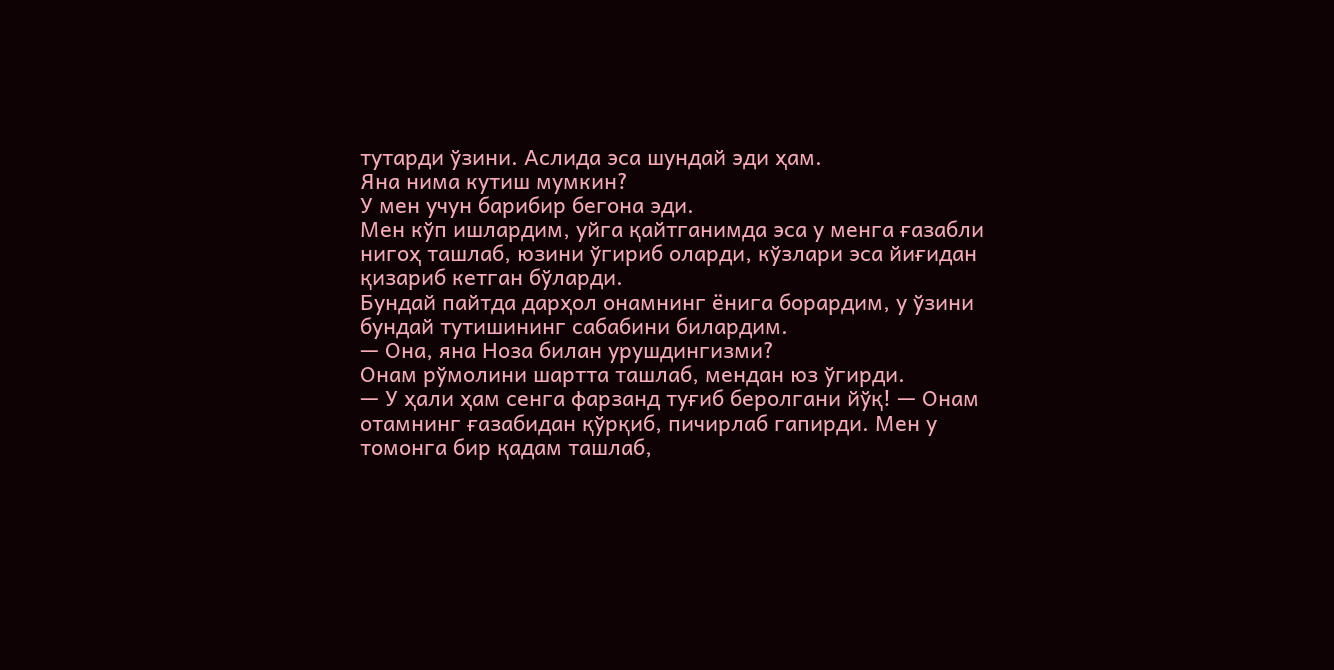тутарди ўзини. Аслида эса шундай эди ҳам.
Яна нима кутиш мумкин?
У мен учун барибир бегона эди.
Мен кўп ишлардим, уйга қайтганимда эса у менга ғазабли нигоҳ ташлаб, юзини ўгириб оларди, кўзлари эса йиғидан қизариб кетган бўларди.
Бундай пайтда дарҳол онамнинг ёнига борардим, у ўзини бундай тутишининг сабабини билардим.
— Она, яна Ноза билан урушдингизми?
Онам рўмолини шартта ташлаб, мендан юз ўгирди.
— У ҳали ҳам сенга фарзанд туғиб беролгани йўқ! — Онам отамнинг ғазабидан қўрқиб, пичирлаб гапирди. Мен у томонга бир қадам ташлаб,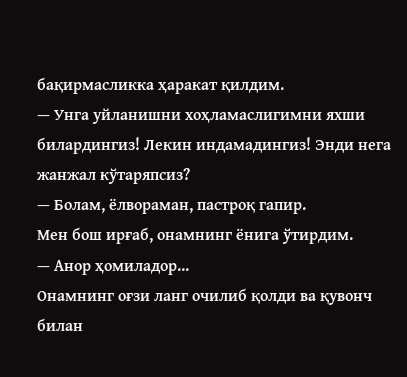бақирмасликка ҳаракат қилдим.
— Унга уйланишни хоҳламаслигимни яхши билардингиз! Лекин индамадингиз! Энди нега жанжал кўтаряпсиз?
— Болам, ёлвораман, пастроқ гапир.
Мен бош ирғаб, онамнинг ёнига ўтирдим.
— Анор ҳомиладор...
Онамнинг оғзи ланг очилиб қолди ва қувонч билан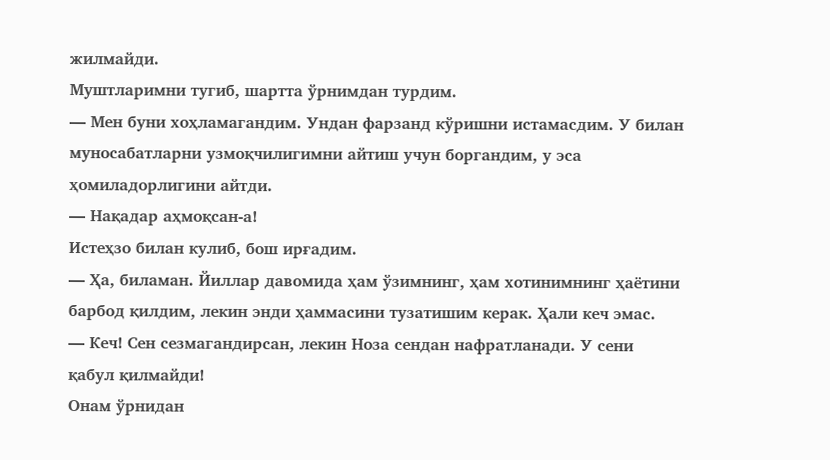жилмайди.
Муштларимни тугиб, шартта ўрнимдан турдим.
— Мен буни хоҳламагандим. Ундан фарзанд кўришни истамасдим. У билан муносабатларни узмоқчилигимни айтиш учун боргандим, у эса ҳомиладорлигини айтди.
— Нақадар аҳмоқсан-а!
Истеҳзо билан кулиб, бош ирғадим.
— Ҳа, биламан. Йиллар давомида ҳам ўзимнинг, ҳам хотинимнинг ҳаётини барбод қилдим, лекин энди ҳаммасини тузатишим керак. Ҳали кеч эмас.
— Кеч! Сен сезмагандирсан, лекин Ноза сендан нафратланади. У сени қабул қилмайди!
Онам ўрнидан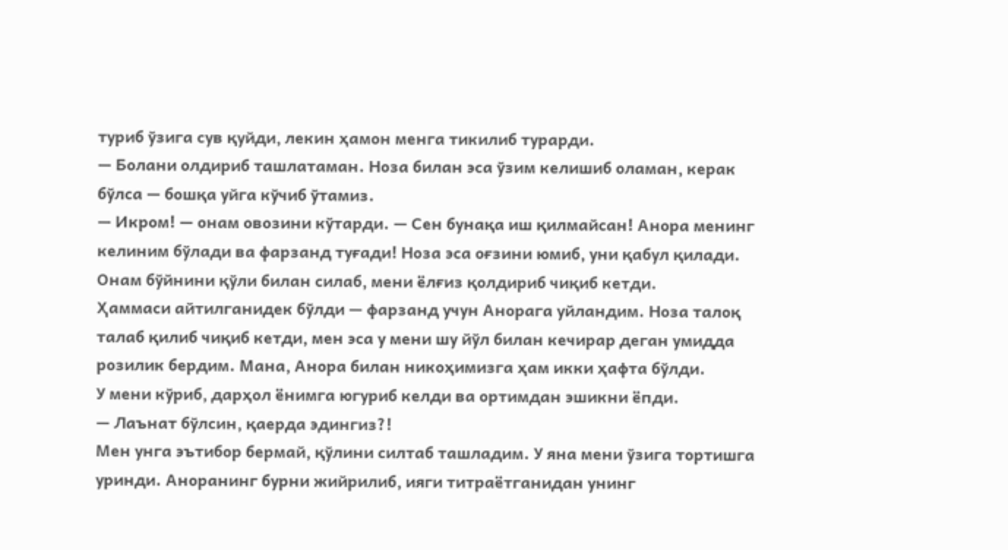туриб ўзига сув қуйди, лекин ҳамон менга тикилиб турарди.
— Болани олдириб ташлатаман. Ноза билан эса ўзим келишиб оламан, керак бўлса — бошқа уйга кўчиб ўтамиз.
— Икром! — онам овозини кўтарди. — Сен бунақа иш қилмайсан! Анора менинг келиним бўлади ва фарзанд туғади! Ноза эса оғзини юмиб, уни қабул қилади.
Онам бўйнини қўли билан силаб, мени ёлғиз қолдириб чиқиб кетди.
Ҳаммаси айтилганидек бўлди — фарзанд учун Анорага уйландим. Ноза талоқ талаб қилиб чиқиб кетди, мен эса у мени шу йўл билан кечирар деган умидда розилик бердим. Мана, Анора билан никоҳимизга ҳам икки ҳафта бўлди.
У мени кўриб, дарҳол ёнимга югуриб келди ва ортимдан эшикни ёпди.
— Лаънат бўлсин, қаерда эдингиз?!
Мен унга эътибор бермай, қўлини силтаб ташладим. У яна мени ўзига тортишга уринди. Аноранинг бурни жийрилиб, ияги титраётганидан унинг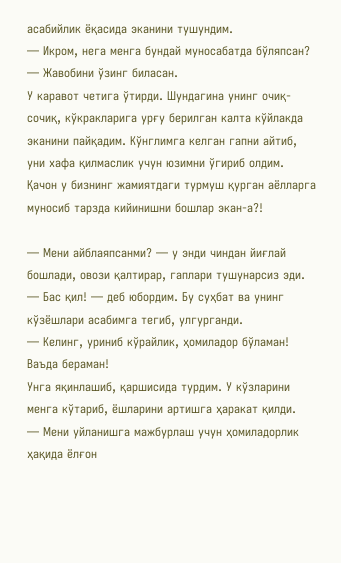асабийлик ёқасида эканини тушундим.
— Икром, нега менга бундай муносабатда бўляпсан?
— Жавобини ўзинг биласан.
У каравот четига ўтирди. Шундагина унинг очиқ-сочиқ, кўкракларига урғу берилган калта кўйлакда эканини пайқадим. Кўнглимга келган гапни айтиб, уни хафа қилмаслик учун юзимни ўгириб олдим. Қачон у бизнинг жамиятдаги турмуш қурган аёлларга муносиб тарзда кийинишни бошлар экан-а?!

— Мени айблаяпсанми? — у энди чиндан йиғлай бошлади, овози қалтирар, гаплари тушунарсиз эди.
— Бас қил! — деб юбордим. Бу суҳбат ва унинг кўзёшлари асабимга тегиб, улгурганди.
— Келинг, уриниб кўрайлик, ҳомиладор бўламан! Ваъда бераман!
Унга яқинлашиб, қаршисида турдим. У кўзларини менга кўтариб, ёшларини артишга ҳаракат қилди.
— Мени уйланишга мажбурлаш учун ҳомиладорлик ҳақида ёлғон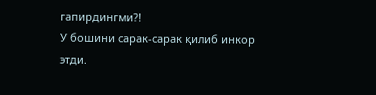гапирдингми?!
У бошини сарак-сарак қилиб инкор этди.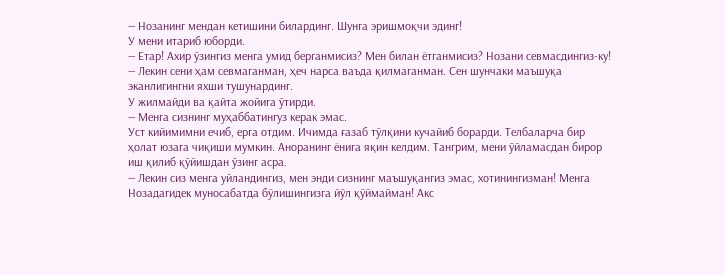— Нозанинг мендан кетишини билардинг. Шунга эришмоқчи эдинг!
У мени итариб юборди.
— Етар! Ахир ўзингиз менга умид берганмисиз? Мен билан ётганмисиз? Нозани севмасдингиз-ку!
— Лекин сени ҳам севмаганман, ҳеч нарса ваъда қилмаганман. Сен шунчаки маъшуқа эканлигингни яхши тушунардинг.
У жилмайди ва қайта жойига ўтирди.
— Менга сизнинг муҳаббатингуз керак эмас.
Уст кийимимни ечиб, ерга отдим. Ичимда ғазаб тўлқини кучайиб борарди. Телбаларча бир ҳолат юзага чиқиши мумкин. Аноранинг ёнига яқин келдим. Тангрим, мени ўйламасдан бирор иш қилиб қўйишдан ўзинг асра.
— Лекин сиз менга уйландингиз, мен энди сизнинг маъшуқангиз эмас, хотинингизман! Менга Нозадагидек муносабатда бўлишингизга йўл қўймайман! Акс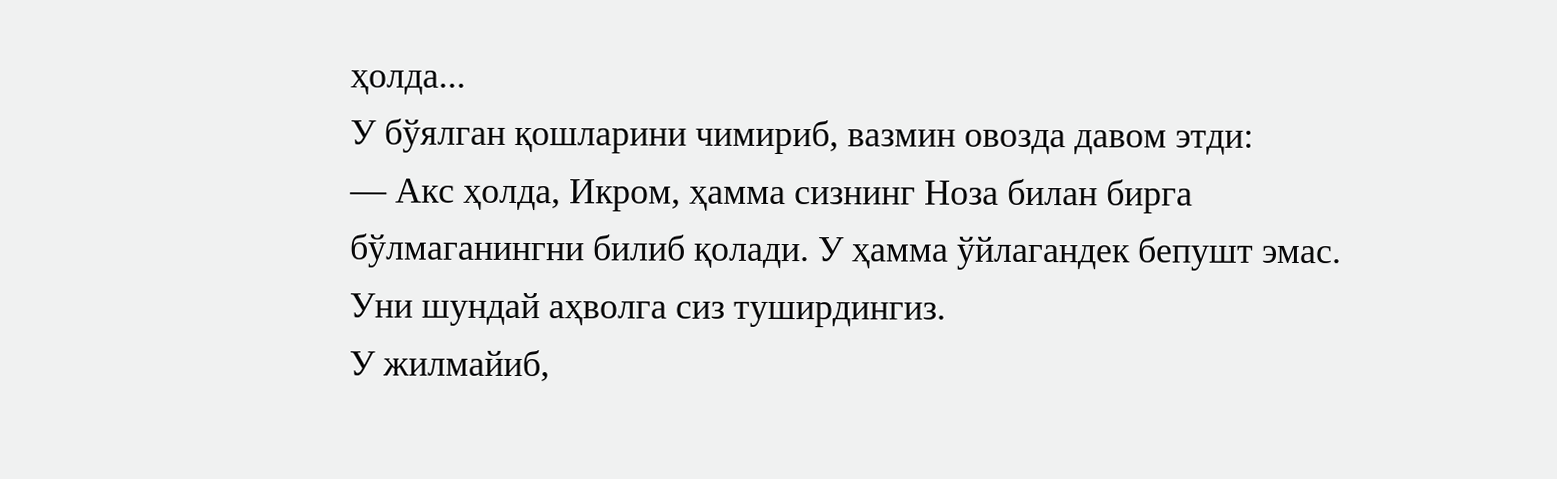ҳолда...
У бўялган қошларини чимириб, вазмин овозда давом этди:
— Акс ҳолда, Икром, ҳамма сизнинг Ноза билан бирга бўлмаганингни билиб қолади. У ҳамма ўйлагандек бепушт эмас. Уни шундай аҳволга сиз туширдингиз.
У жилмайиб,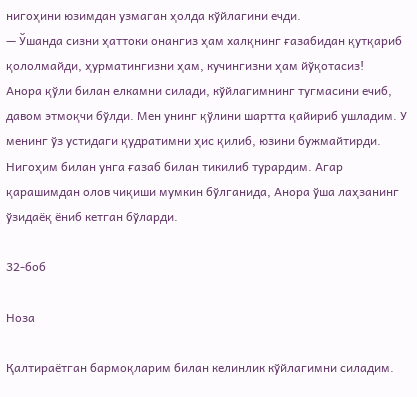нигоҳини юзимдан узмаган ҳолда кўйлагини ечди.
— Ўшанда сизни ҳаттоки онангиз ҳам халқнинг ғазабидан қутқариб қололмайди, ҳурматингизни ҳам, кучингизни ҳам йўқотасиз!
Анора қўли билан елкамни силади, кўйлагимнинг тугмасини ечиб, давом этмоқчи бўлди. Мен унинг қўлини шартта қайириб ушладим. У менинг ўз устидаги қудратимни ҳис қилиб, юзини бужмайтирди. Нигоҳим билан унга ғазаб билан тикилиб турардим. Агар қарашимдан олов чиқиши мумкин бўлганида, Анора ўша лаҳзанинг ўзидаёқ ёниб кетган бўларди.

32-боб

Ноза

Қалтираётган бармоқларим билан келинлик кўйлагимни силадим.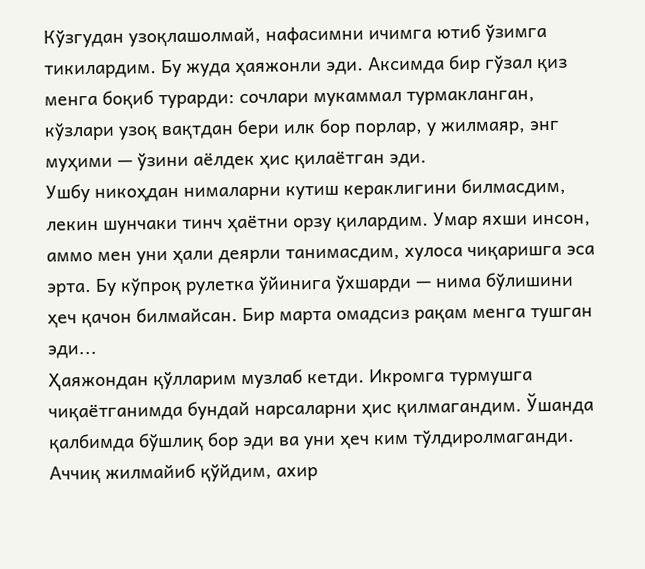Кўзгудан узоқлашолмай, нафасимни ичимга ютиб ўзимга тикилардим. Бу жуда ҳаяжонли эди. Аксимда бир гўзал қиз менга боқиб турарди: сочлари мукаммал турмакланган, кўзлари узоқ вақтдан бери илк бор порлар, у жилмаяр, энг муҳими — ўзини аёлдек ҳис қилаётган эди.
Ушбу никоҳдан нималарни кутиш кераклигини билмасдим, лекин шунчаки тинч ҳаётни орзу қилардим. Умар яхши инсон, аммо мен уни ҳали деярли танимасдим, хулоса чиқаришга эса эрта. Бу кўпроқ рулетка ўйинига ўхшарди — нима бўлишини ҳеч қачон билмайсан. Бир марта омадсиз рақам менга тушган эди...
Ҳаяжондан қўлларим музлаб кетди. Икромга турмушга чиқаётганимда бундай нарсаларни ҳис қилмагандим. Ўшанда қалбимда бўшлиқ бор эди ва уни ҳеч ким тўлдиролмаганди. Аччиқ жилмайиб қўйдим, ахир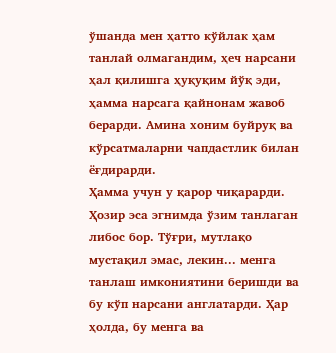ўшанда мен ҳатто кўйлак ҳам танлай олмагандим, ҳеч нарсани ҳал қилишга ҳуқуқим йўқ эди, ҳамма нарсага қайнонам жавоб берарди. Амина хоним буйруқ ва кўрсатмаларни чапдастлик билан ёғдирарди.
Ҳамма учун у қарор чиқарарди. Ҳозир эса эгнимда ўзим танлаган либос бор. Тўғри, мутлақо мустақил эмас, лекин... менга танлаш имкониятини беришди ва бу кўп нарсани англатарди. Ҳар ҳолда, бу менга ва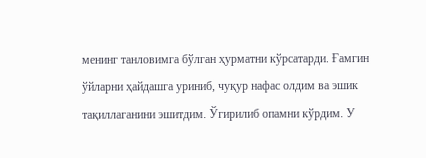менинг танловимга бўлган ҳурматни кўрсатарди. Ғамгин ўйларни ҳайдашга уриниб, чуқур нафас олдим ва эшик тақиллаганини эшитдим. Ўгирилиб опамни кўрдим. У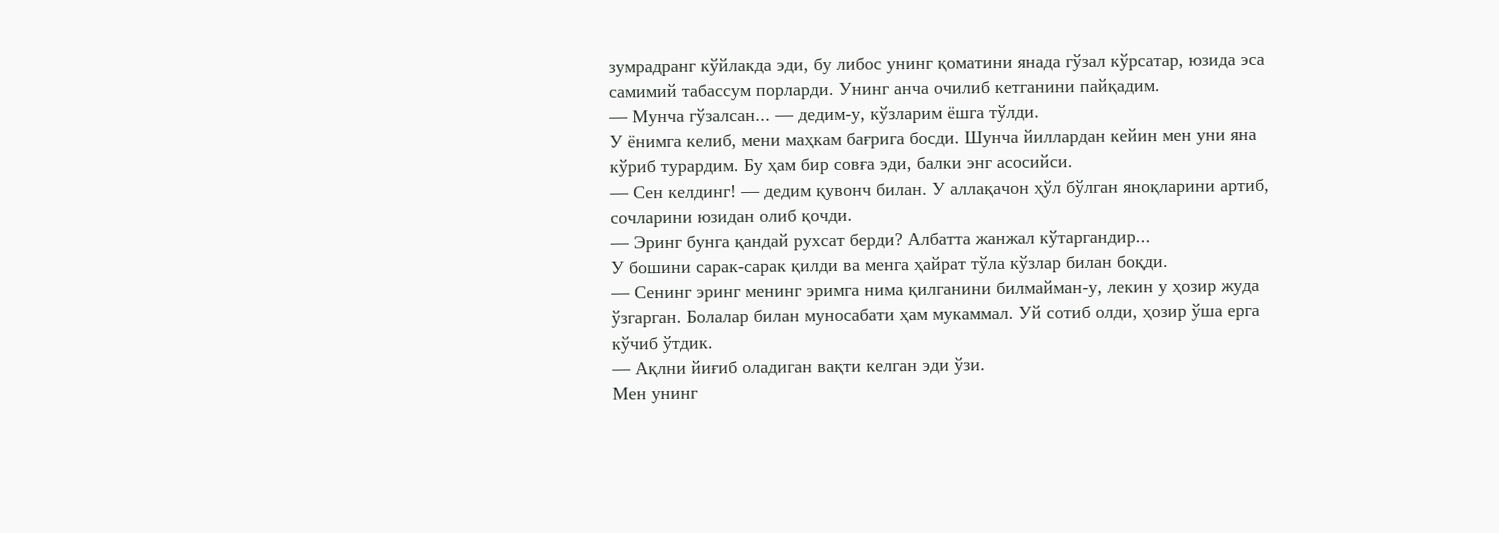зумрадранг кўйлакда эди, бу либос унинг қоматини янада гўзал кўрсатар, юзида эса самимий табассум порларди. Унинг анча очилиб кетганини пайқадим.
— Мунча гўзалсан... — дедим-у, кўзларим ёшга тўлди.
У ёнимга келиб, мени маҳкам бағрига босди. Шунча йиллардан кейин мен уни яна кўриб турардим. Бу ҳам бир совға эди, балки энг асосийси.
— Сен келдинг! — дедим қувонч билан. У аллақачон ҳўл бўлган яноқларини артиб, сочларини юзидан олиб қочди.
— Эринг бунга қандай рухсат берди? Албатта жанжал кўтаргандир...
У бошини сарак-сарак қилди ва менга ҳайрат тўла кўзлар билан боқди.
— Сенинг эринг менинг эримга нима қилганини билмайман-у, лекин у ҳозир жуда ўзгарган. Болалар билан муносабати ҳам мукаммал. Уй сотиб олди, ҳозир ўша ерга кўчиб ўтдик.
— Ақлни йиғиб оладиган вақти келган эди ўзи.
Мен унинг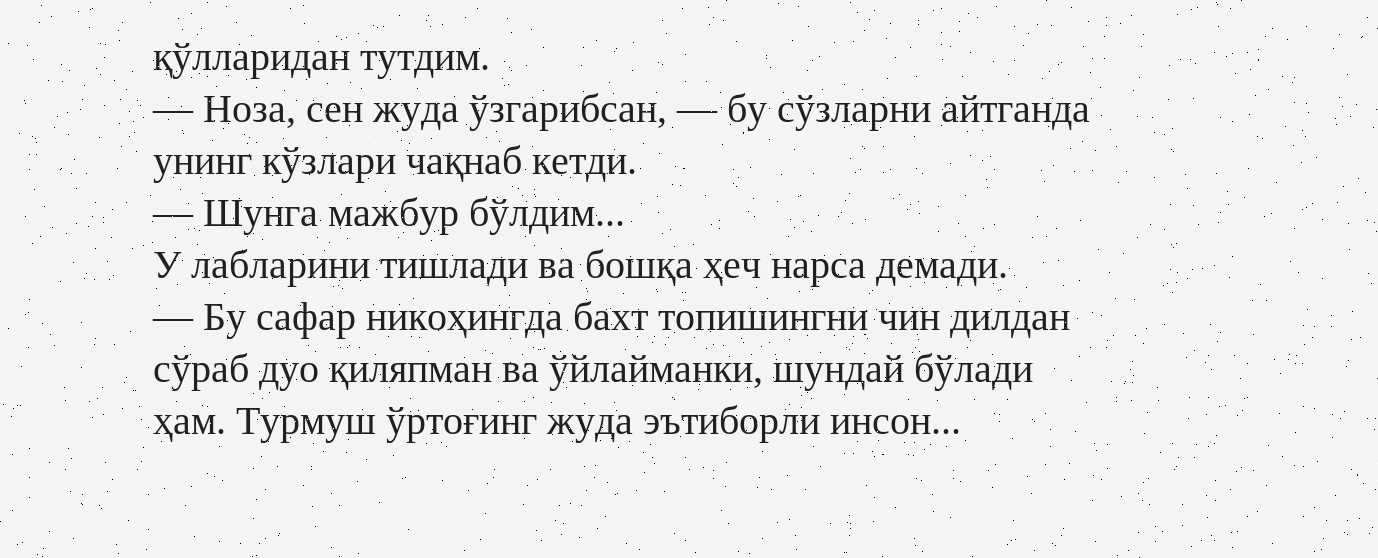қўлларидан тутдим.
— Ноза, сен жуда ўзгарибсан, — бу сўзларни айтганда унинг кўзлари чақнаб кетди.
— Шунга мажбур бўлдим...
У лабларини тишлади ва бошқа ҳеч нарса демади.
— Бу сафар никоҳингда бахт топишингни чин дилдан сўраб дуо қиляпман ва ўйлайманки, шундай бўлади ҳам. Турмуш ўртоғинг жуда эътиборли инсон...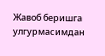Жавоб беришга улгурмасимдан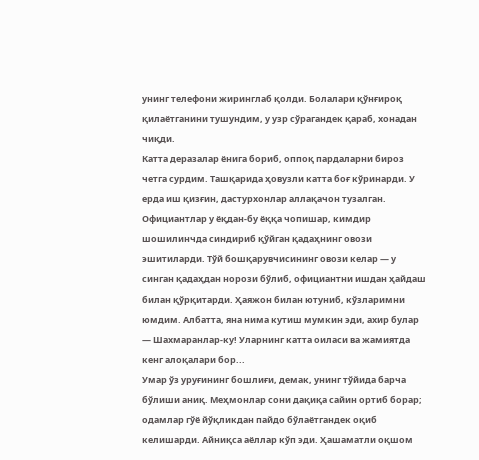унинг телефони жиринглаб қолди. Болалари қўнғироқ қилаётганини тушундим, у узр сўрагандек қараб, хонадан чиқди.
Катта деразалар ёнига бориб, оппоқ пардаларни бироз четга сурдим. Ташқарида ҳовузли катта боғ кўринарди. У ерда иш қизғин, дастурхонлар аллақачон тузалган. Официантлар у ёқдан-бу ёққа чопишар, кимдир шошилинчда синдириб қўйган қадаҳнинг овози эшитиларди. Тўй бошқарувчисининг овози келар — у синган қадаҳдан норози бўлиб, официантни ишдан ҳайдаш билан қўрқитарди. Ҳаяжон билан ютуниб, кўзларимни юмдим. Албатта, яна нима кутиш мумкин эди, ахир булар — Шахмаранлар-ку! Уларнинг катта оиласи ва жамиятда кенг алоқалари бор...
Умар ўз уруғининг бошлиғи, демак, унинг тўйида барча бўлиши аниқ. Меҳмонлар сони дақиқа сайин ортиб борар; одамлар гўё йўқликдан пайдо бўлаётгандек оқиб келишарди. Айниқса аёллар кўп эди. Ҳашаматли оқшом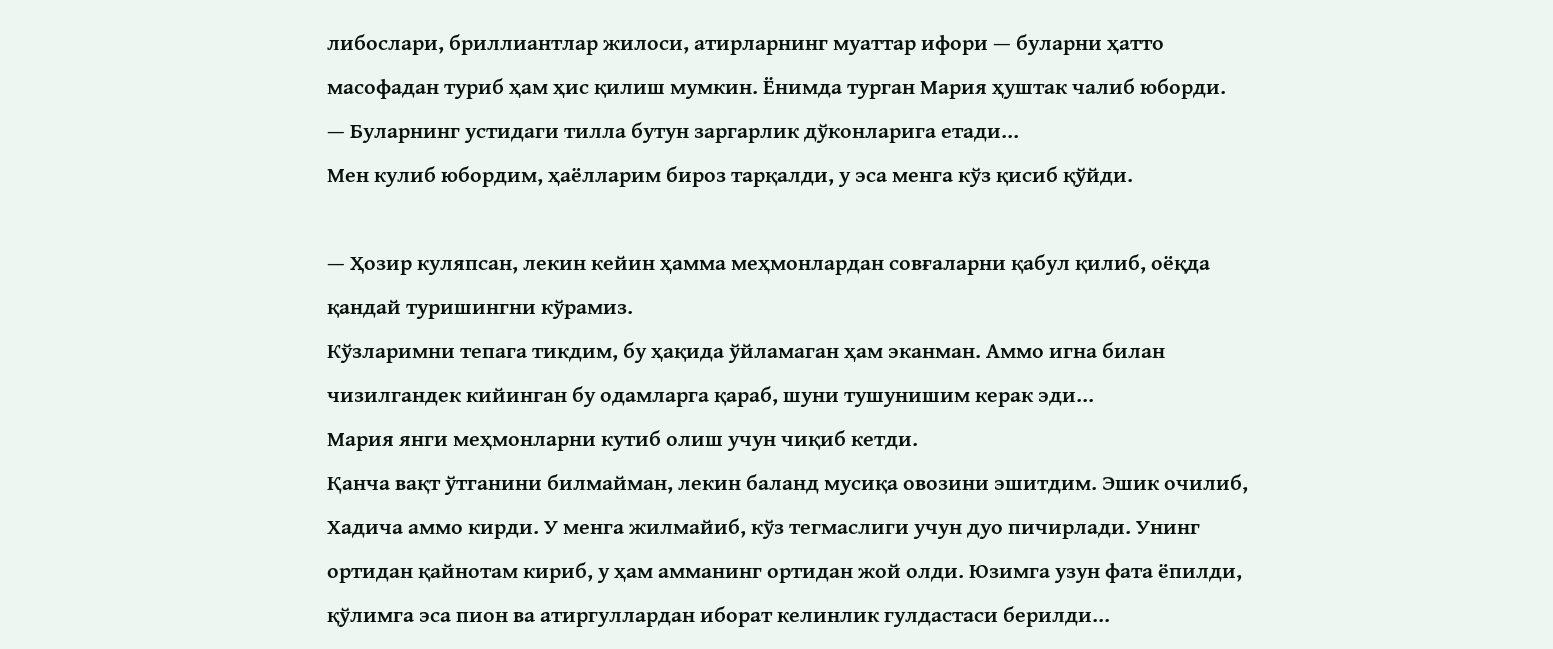либослари, бриллиантлар жилоси, атирларнинг муаттар ифори — буларни ҳатто масофадан туриб ҳам ҳис қилиш мумкин. Ёнимда турган Мария ҳуштак чалиб юборди.
— Буларнинг устидаги тилла бутун заргарлик дўконларига етади...
Мен кулиб юбордим, ҳаёлларим бироз тарқалди, у эса менга кўз қисиб қўйди.

— Ҳозир куляпсан, лекин кейин ҳамма меҳмонлардан совғаларни қабул қилиб, оёқда қандай туришингни кўрамиз.
Кўзларимни тепага тикдим, бу ҳақида ўйламаган ҳам эканман. Аммо игна билан чизилгандек кийинган бу одамларга қараб, шуни тушунишим керак эди...
Мария янги меҳмонларни кутиб олиш учун чиқиб кетди.
Қанча вақт ўтганини билмайман, лекин баланд мусиқа овозини эшитдим. Эшик очилиб, Хадича аммо кирди. У менга жилмайиб, кўз тегмаслиги учун дуо пичирлади. Унинг ортидан қайнотам кириб, у ҳам амманинг ортидан жой олди. Юзимга узун фата ёпилди, қўлимга эса пион ва атиргуллардан иборат келинлик гулдастаси берилди...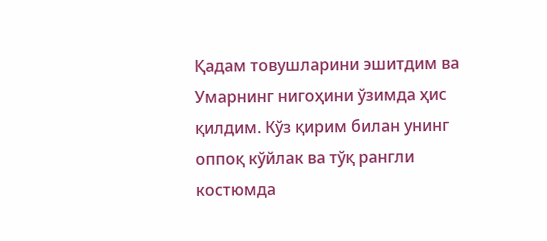Қадам товушларини эшитдим ва Умарнинг нигоҳини ўзимда ҳис қилдим. Кўз қирим билан унинг оппоқ кўйлак ва тўқ рангли костюмда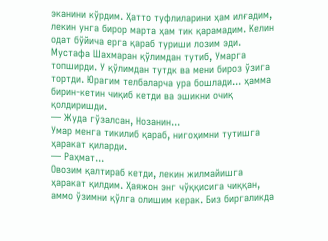эканини кўрдим. Ҳатто туфлиларини ҳам илғадим, лекин унга бирор марта ҳам тик қарамадим. Келин одат бўйича ерга қараб туриши лозим эди.
Мустафа Шахмаран қўлимдан тутиб, Умарга топширди. У қўлимдан тутдк ва мени бироз ўзига тортди. Юрагим телбаларча ура бошлади... ҳамма бирин-кетин чиқиб кетди ва эшикни очиқ қолдиришди.
— Жуда гўзалсан, Нозанин...
Умар менга тикилиб қараб, нигоҳимни тутишга ҳаракат қиларди.
— Раҳмат...
Овозим қалтираб кетди, лекин жилмайишга ҳаракат қилдим. Ҳаяжон энг чўққисига чиққан, аммо ўзимни қўлга олишим керак. Биз биргаликда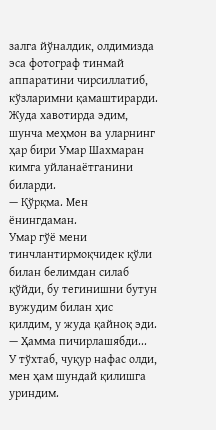залга йўналдик, олдимизда эса фотограф тинмай аппаратини чирсиллатиб, кўзларимни қамаштирарди. Жуда хавотирда эдим, шунча меҳмон ва уларнинг ҳар бири Умар Шахмаран кимга уйланаётганини биларди.
— Қўрқма. Мен ёнингдаман.
Умар гўё мени тинчлантирмоқчидек қўли билан белимдан силаб қўйди, бу тегинишни бутун вужудим билан ҳис қилдим, у жуда қайноқ эди.
— Ҳамма пичирлашябди...
У тўхтаб, чуқур нафас олди, мен ҳам шундай қилишга уриндим.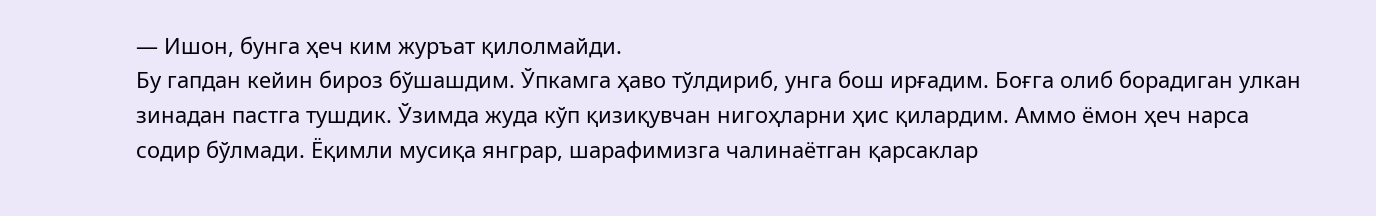— Ишон, бунга ҳеч ким журъат қилолмайди.
Бу гапдан кейин бироз бўшашдим. Ўпкамга ҳаво тўлдириб, унга бош ирғадим. Боғга олиб борадиган улкан зинадан пастга тушдик. Ўзимда жуда кўп қизиқувчан нигоҳларни ҳис қилардим. Аммо ёмон ҳеч нарса содир бўлмади. Ёқимли мусиқа янграр, шарафимизга чалинаётган қарсаклар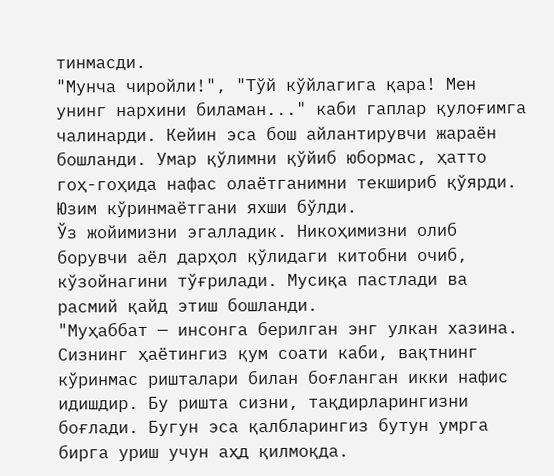тинмасди.
"Мунча чиройли!", "Тўй кўйлагига қара! Мен унинг нархини биламан..." каби гаплар қулоғимга чалинарди. Кейин эса бош айлантирувчи жараён бошланди. Умар қўлимни қўйиб юбормас, ҳатто гоҳ-гоҳида нафас олаётганимни текшириб қўярди. Юзим кўринмаётгани яхши бўлди.
Ўз жойимизни эгалладик. Никоҳимизни олиб борувчи аёл дарҳол қўлидаги китобни очиб, кўзойнагини тўғрилади. Мусиқа пастлади ва расмий қайд этиш бошланди.
"Муҳаббат — инсонга берилган энг улкан хазина. Сизнинг ҳаётингиз қум соати каби, вақтнинг кўринмас ришталари билан боғланган икки нафис идишдир. Бу ришта сизни, тақдирларингизни боғлади. Бугун эса қалбларингиз бутун умрга бирга уриш учун аҳд қилмоқда.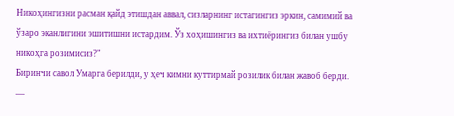Никоҳингизни расман қайд этишдан аввал, сизларнинг истагингиз эркин, самимий ва ўзаро эканлигини эшитишни истардим. Ўз хоҳишингиз ва ихтиёрингиз билан ушбу никоҳга розимисиз?"
Биринчи савол Умарга берилди, у ҳеч кимни куттирмай розилик билан жавоб берди.
—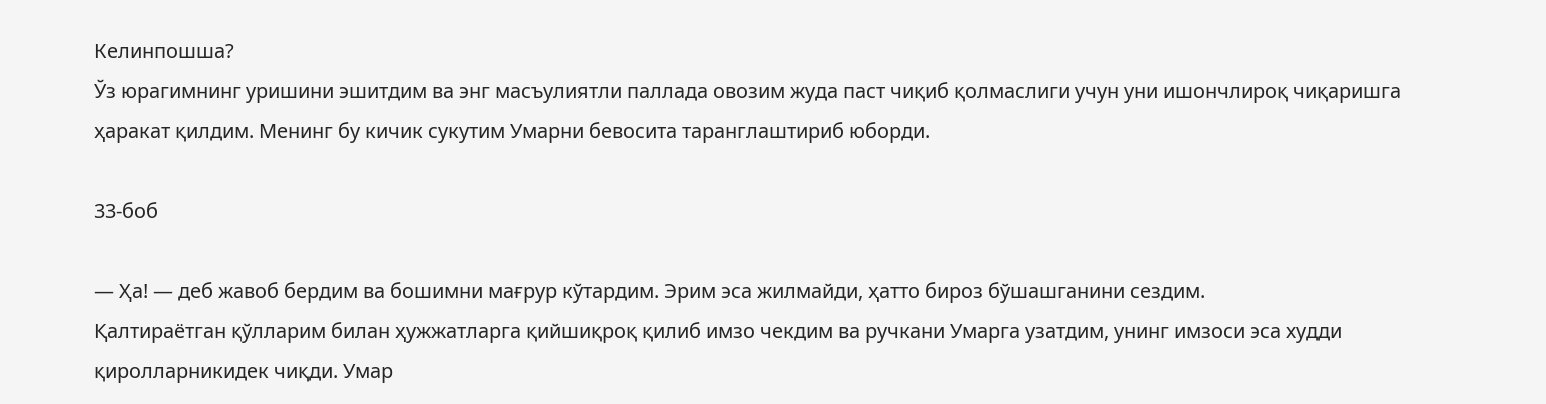Келинпошша?
Ўз юрагимнинг уришини эшитдим ва энг масъулиятли паллада овозим жуда паст чиқиб қолмаслиги учун уни ишончлироқ чиқаришга ҳаракат қилдим. Менинг бу кичик сукутим Умарни бевосита таранглаштириб юборди.

33-боб

— Ҳа! — деб жавоб бердим ва бошимни мағрур кўтардим. Эрим эса жилмайди, ҳатто бироз бўшашганини сездим.
Қалтираётган қўлларим билан ҳужжатларга қийшиқроқ қилиб имзо чекдим ва ручкани Умарга узатдим, унинг имзоси эса худди қиролларникидек чиқди. Умар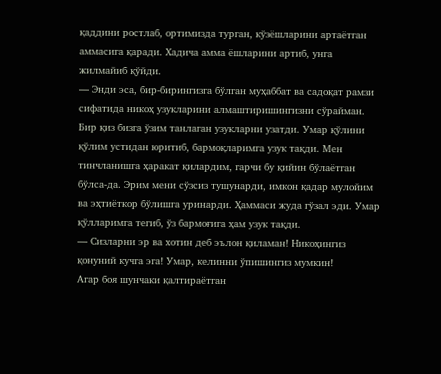қаддини ростлаб, ортимизда турган, кўзёшларини артаётган аммасига қаради. Хадича амма ёшларини артиб, унга жилмайиб қўйди.
— Энди эса, бир-бирингизга бўлган муҳаббат ва садоқат рамзи сифатида никоҳ узукларини алмаштиришингизни сўрайман.
Бир қиз бизга ўзим танлаган узукларни узатди. Умар қўлини қўлим устидан юритиб, бармоқларимга узук тақди. Мен тинчланишга ҳаракат қилардим, гарчи бу қийин бўлаётган бўлса-да. Эрим мени сўзсиз тушунарди, имкон қадар мулойим ва эҳтиёткор бўлишга уринарди. Ҳаммаси жуда гўзал эди. Умар қўлларимга тегиб, ўз бармоғига ҳам узук тақди.
— Сизларни эр ва хотин деб эълон қиламан! Никоҳингиз қонуний кучга эга! Умар, келинни ўпишингиз мумкин!
Агар боя шунчаки қалтираётган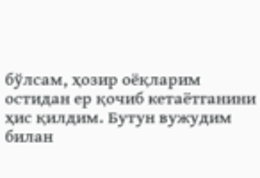бўлсам, ҳозир оёқларим остидан ер қочиб кетаётганини ҳис қилдим. Бутун вужудим билан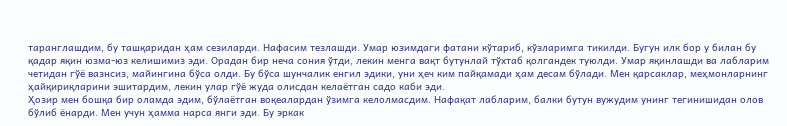таранглашдим, бу ташқаридан ҳам сезиларди. Нафасим тезлашди. Умар юзимдаги фатани кўтариб, кўзларимга тикилди. Бугун илк бор у билан бу қадар яқин юзма-юз келишимиз эди. Орадан бир неча сония ўтди, лекин менга вақт бутунлай тўхтаб қолгандек туюлди. Умар яқинлашди ва лабларим четидан гўё вазнсиз, майингина бўса олди. Бу бўса шунчалик енгил эдики, уни ҳеч ким пайқамади ҳам десам бўлади. Мен қарсаклар, меҳмонларнинг ҳайқириқларини эшитардим, лекин улар гўё жуда олисдан келаётган садо каби эди.
Ҳозир мен бошқа бир оламда эдим, бўлаётган воқеалардан ўзимга келолмасдим. Нафақат лабларим, балки бутун вужудим унинг тегинишидан олов бўлиб ёнарди. Мен учун ҳамма нарса янги эди. Бу эркак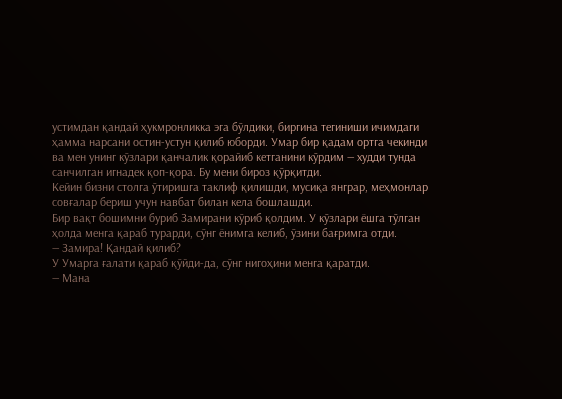устимдан қандай ҳукмронликка эга бўлдики, биргина тегиниши ичимдаги ҳамма нарсани остин-устун қилиб юборди. Умар бир қадам ортга чекинди ва мен унинг кўзлари қанчалик қорайиб кетганини кўрдим — худди тунда санчилган игнадек қоп-қора. Бу мени бироз қўрқитди.
Кейин бизни столга ўтиришга таклиф қилишди, мусиқа янграр, меҳмонлар совғалар бериш учун навбат билан кела бошлашди.
Бир вақт бошимни буриб Замирани кўриб қолдим. У кўзлари ёшга тўлган ҳолда менга қараб турарди, сўнг ёнимга келиб, ўзини бағримга отди.
— Замира! Қандай қилиб?
У Умарга ғалати қараб қўйди-да, сўнг нигоҳини менга қаратди.
— Мана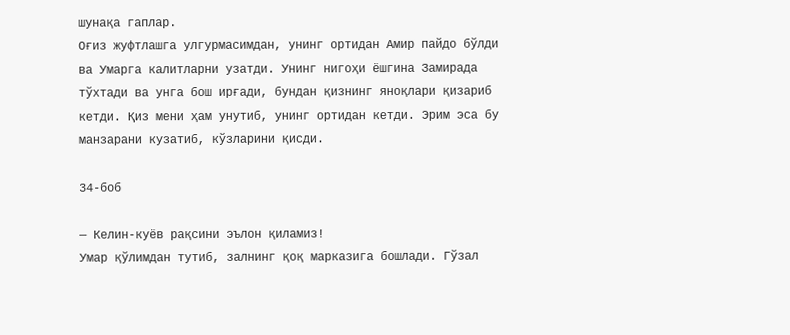шунақа гаплар.
Оғиз жуфтлашга улгурмасимдан, унинг ортидан Амир пайдо бўлди ва Умарга калитларни узатди. Унинг нигоҳи ёшгина Замирада тўхтади ва унга бош ирғади, бундан қизнинг яноқлари қизариб кетди. Қиз мени ҳам унутиб, унинг ортидан кетди. Эрим эса бу манзарани кузатиб, кўзларини қисди.

34-боб

— Келин-куёв рақсини эълон қиламиз!
Умар қўлимдан тутиб, залнинг қоқ марказига бошлади. Гўзал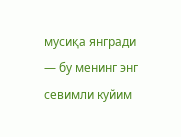мусиқа янгради — бу менинг энг севимли куйим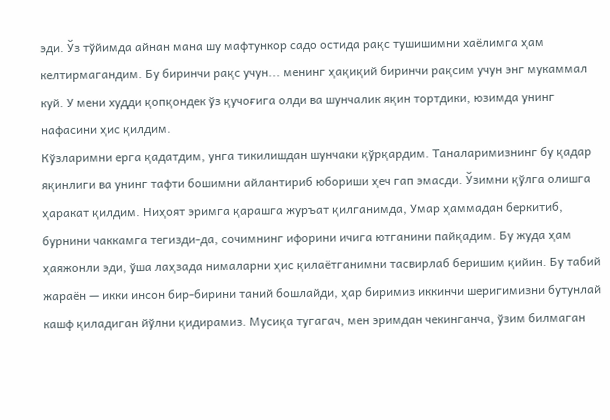эди. Ўз тўйимда айнан мана шу мафтункор садо остида рақс тушишимни хаёлимга ҳам келтирмагандим. Бу биринчи рақс учун... менинг ҳақиқий биринчи рақсим учун энг мукаммал куй. У мени худди қопқондек ўз қучоғига олди ва шунчалик яқин тортдики, юзимда унинг нафасини ҳис қилдим.
Кўзларимни ерга қадатдим, унга тикилишдан шунчаки қўрқардим. Таналаримизнинг бу қадар яқинлиги ва унинг тафти бошимни айлантириб юбориши ҳеч гап эмасди. Ўзимни қўлга олишга ҳаракат қилдим. Ниҳоят эримга қарашга журъат қилганимда, Умар ҳаммадан беркитиб, бурнини чаккамга тегизди-да, сочимнинг ифорини ичига ютганини пайқадим. Бу жуда ҳам ҳаяжонли эди, ўша лаҳзада нималарни ҳис қилаётганимни тасвирлаб беришим қийин. Бу табий жараён — икки инсон бир-бирини таний бошлайди, ҳар биримиз иккинчи шеригимизни бутунлай кашф қиладиган йўлни қидирамиз. Мусиқа тугагач, мен эримдан чекинганча, ўзим билмаган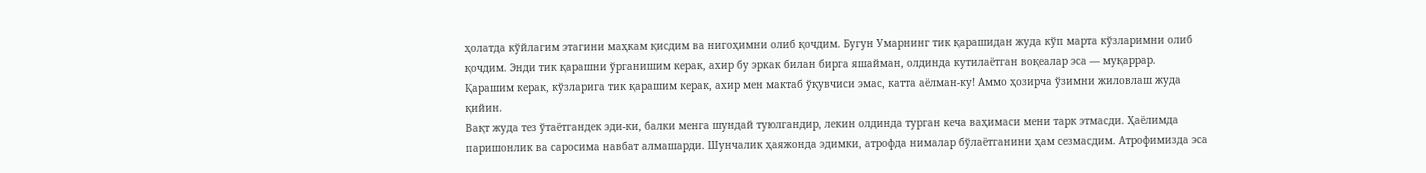ҳолатда кўйлагим этагини маҳкам қисдим ва нигоҳимни олиб қочдим. Бугун Умарнинг тик қарашидан жуда кўп марта кўзларимни олиб қочдим. Энди тик қарашни ўрганишим керак, ахир бу эркак билан бирга яшайман, олдинда кутилаётган воқеалар эса — муқаррар.
Қарашим керак, кўзларига тик қарашим керак, ахир мен мактаб ўқувчиси эмас, катта аёлман-ку! Аммо ҳозирча ўзимни жиловлаш жуда қийин.
Вақт жуда тез ўтаётгандек эди-ки, балки менга шундай туюлгандир, лекин олдинда турган кеча ваҳимаси мени тарк этмасди. Ҳаёлимда паришонлик ва саросима навбат алмашарди. Шунчалик ҳаяжонда эдимки, атрофда нималар бўлаётганини ҳам сезмасдим. Атрофимизда эса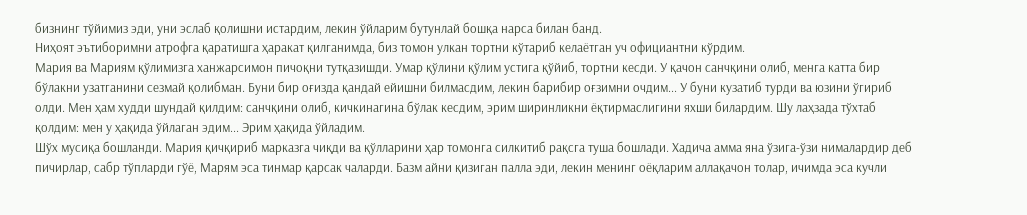бизнинг тўйимиз эди, уни эслаб қолишни истардим, лекин ўйларим бутунлай бошқа нарса билан банд.
Ниҳоят эътиборимни атрофга қаратишга ҳаракат қилганимда, биз томон улкан тортни кўтариб келаётган уч официантни кўрдим.
Мария ва Мариям қўлимизга ханжарсимон пичоқни тутқазишди. Умар қўлини қўлим устига қўйиб, тортни кесди. У қачон санчқини олиб, менга катта бир бўлакни узатганини сезмай қолибман. Буни бир оғизда қандай ейишни билмасдим, лекин барибир оғзимни очдим... У буни кузатиб турди ва юзини ўгириб олди. Мен ҳам худди шундай қилдим: санчқини олиб, кичкинагина бўлак кесдим, эрим ширинликни ёқтирмаслигини яхши билардим. Шу лаҳзада тўхтаб қолдим: мен у ҳақида ўйлаган эдим... Эрим ҳақида ўйладим.
Шўх мусиқа бошланди. Мария қичқириб марказга чиқди ва қўлларини ҳар томонга силкитиб рақсга туша бошлади. Хадича амма яна ўзига-ўзи нималардир деб пичирлар, сабр тўпларди гўё, Марям эса тинмар қарсак чаларди. Базм айни қизиган палла эди, лекин менинг оёқларим аллақачон толар, ичимда эса кучли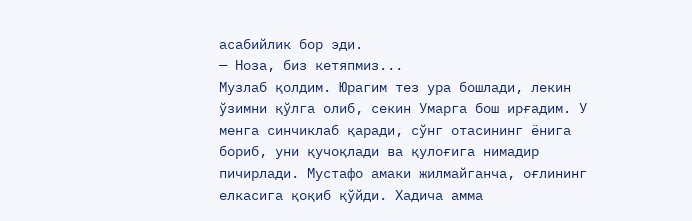асабийлик бор эди.
— Ноза, биз кетяпмиз...
Музлаб қолдим. Юрагим тез ура бошлади, лекин ўзимни қўлга олиб, секин Умарга бош ирғадим. У менга синчиклаб қаради, сўнг отасининг ёнига бориб, уни қучоқлади ва қулоғига нимадир пичирлади. Мустафо амаки жилмайганча, оғлининг елкасига қоқиб қўйди. Хадича амма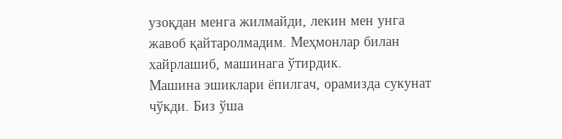узоқдан менга жилмайди, лекин мен унга жавоб қайтаролмадим. Меҳмонлар билан хайрлашиб, машинага ўтирдик.
Машина эшиклари ёпилгач, орамизда сукунат чўкди. Биз ўша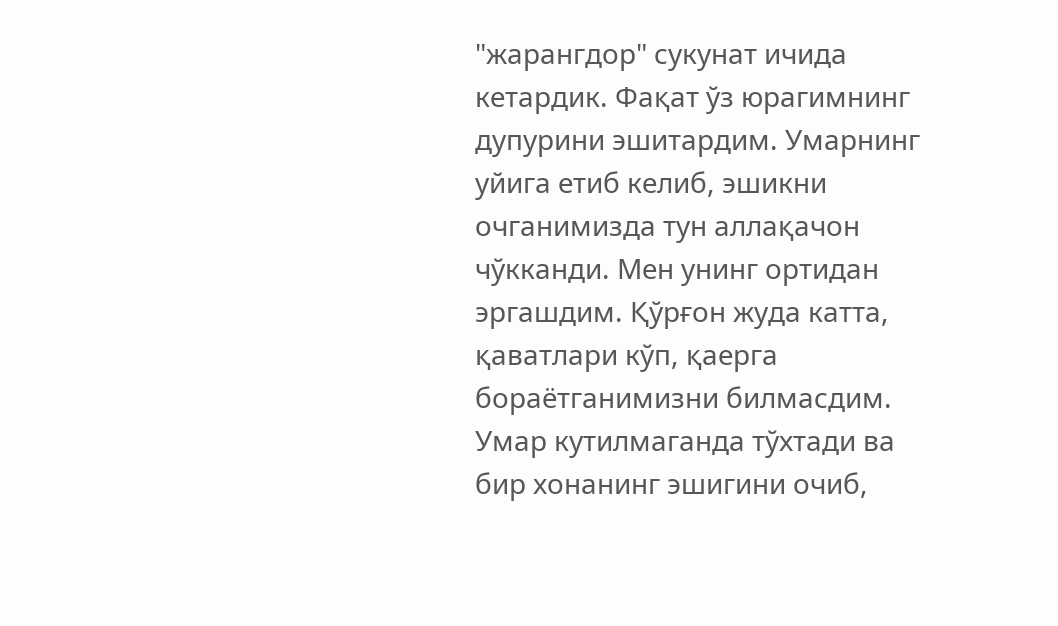"жарангдор" сукунат ичида кетардик. Фақат ўз юрагимнинг дупурини эшитардим. Умарнинг уйига етиб келиб, эшикни очганимизда тун аллақачон чўкканди. Мен унинг ортидан эргашдим. Қўрғон жуда катта, қаватлари кўп, қаерга бораётганимизни билмасдим. Умар кутилмаганда тўхтади ва бир хонанинг эшигини очиб,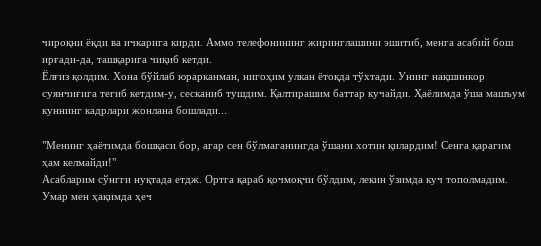чироқни ёқди ва ичкарига кирди. Аммо телефонининг жиринглашини эшитиб, менга асабий бош ирғади-да, ташқарига чиқиб кетди.
Ёлғиз қолдим. Хона бўйлаб юрарканман, нигоҳим улкан ётоқда тўхтади. Унинг нақшинкор суянчиғига тегиб кетдим-у, сесканиб тушдим. Қалтирашим баттар кучайди. Ҳаёлимда ўша машъум куннинг кадрлари жонлана бошлади...

"Менинг ҳаётимда бошқаси бор, агар сен бўлмаганингда ўшани хотин қилардим! Сенга қарагим ҳам келмайди!"
Асабларим сўнгги нуқтада етдж. Ортга қараб қочмоқчи бўлдим, лекин ўзимда куч тополмадим. Умар мен ҳақимда ҳеч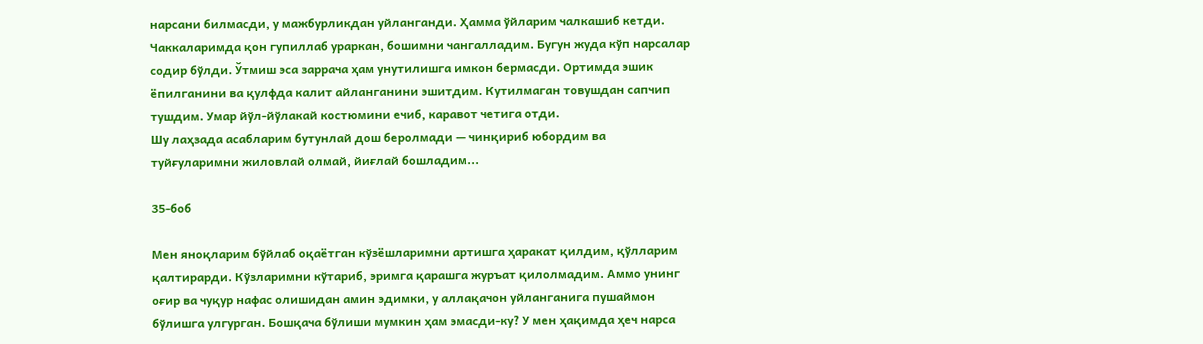нарсани билмасди, у мажбурликдан уйланганди. Ҳамма ўйларим чалкашиб кетди. Чаккаларимда қон гупиллаб ураркан, бошимни чангалладим. Бугун жуда кўп нарсалар содир бўлди. Ўтмиш эса заррача ҳам унутилишга имкон бермасди. Ортимда эшик ёпилганини ва қулфда калит айланганини эшитдим. Кутилмаган товушдан сапчип тушдим. Умар йўл-йўлакай костюмини ечиб, каравот четига отди.
Шу лаҳзада асабларим бутунлай дош беролмади — чинқириб юбордим ва туйғуларимни жиловлай олмай, йиғлай бошладим...

35-боб

Мен яноқларим бўйлаб оқаётган кўзёшларимни артишга ҳаракат қилдим, қўлларим қалтирарди. Кўзларимни кўтариб, эримга қарашга журъат қилолмадим. Аммо унинг оғир ва чуқур нафас олишидан амин эдимки, у аллақачон уйланганига пушаймон бўлишга улгурган. Бошқача бўлиши мумкин ҳам эмасди-ку? У мен ҳақимда ҳеч нарса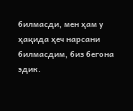билмасди, мен ҳам у ҳақида ҳеч нарсани билмасдим, биз бегона эдик.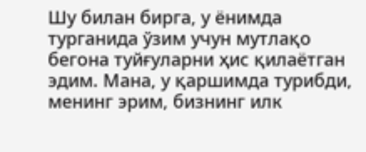Шу билан бирга, у ёнимда турганида ўзим учун мутлақо бегона туйғуларни ҳис қилаётган эдим. Мана, у қаршимда турибди, менинг эрим, бизнинг илк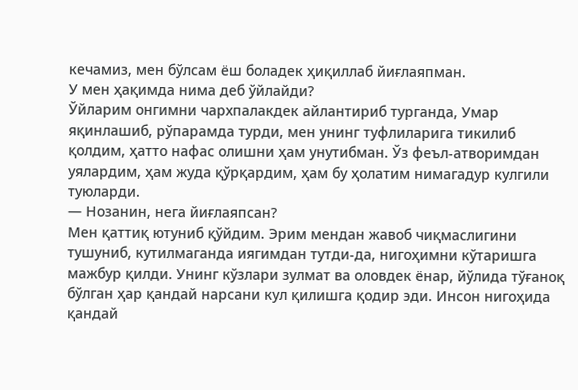кечамиз, мен бўлсам ёш боладек ҳиқиллаб йиғлаяпман.
У мен ҳақимда нима деб ўйлайди?
Ўйларим онгимни чархпалакдек айлантириб турганда, Умар яқинлашиб, рўпарамда турди, мен унинг туфлиларига тикилиб қолдим, ҳатто нафас олишни ҳам унутибман. Ўз феъл-атворимдан уялардим, ҳам жуда қўрқардим, ҳам бу ҳолатим нимагадур кулгили туюларди.
— Нозанин, нега йиғлаяпсан?
Мен қаттиқ ютуниб қўйдим. Эрим мендан жавоб чиқмаслигини тушуниб, кутилмаганда иягимдан тутди-да, нигоҳимни кўтаришга мажбур қилди. Унинг кўзлари зулмат ва оловдек ёнар, йўлида тўғаноқ бўлган ҳар қандай нарсани кул қилишга қодир эди. Инсон нигоҳида қандай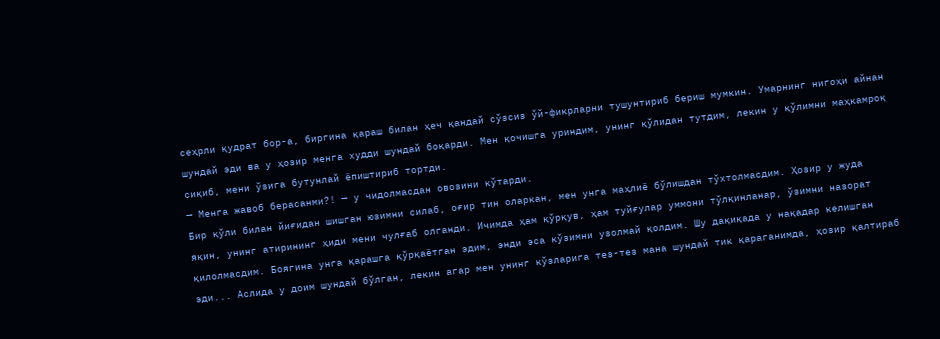сеҳрли қудрат бор-а, биргина қараш билан ҳеч қандай сўзсиз ўй-фикрларни тушунтириб бериш мумкин. Умарнинг нигоҳи айнан шундай эди ва у ҳозир менга худди шундай боқарди. Мен қочишга уриндим, унинг қўлидан тутдим, лекин у қўлимни маҳкамроқ сиқиб, мени ўзига бутунлай ёпиштириб тортди.
— Менга жавоб берасанми?! — у чидолмасдан овозини кўтарди.
Бир қўли билан йиғидан шишган юзимни силаб, оғир тин оларкан, мен унга маҳлиё бўлишдан тўхтолмасдим. Ҳозир у жуда яқин, унинг атирининг ҳиди мени чулғаб олганди. Ичимда ҳам қўрқув, ҳам туйғулар уммони тўлқинланар, ўзимни назорат қилолмасдим. Боягина унга қарашга қўрқаётган эдим, энди эса кўзимни узолмай қолдим. Шу дақиқада у нақадар келишган эди... Аслида у доим шундай бўлган, лекин агар мен унинг кўзларига тез-тез мана шундай тик қараганимда, ҳозир қалтираб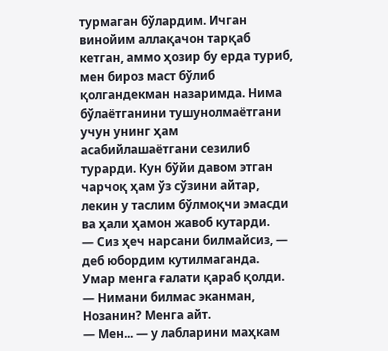турмаган бўлардим. Ичган винойим аллақачон тарқаб кетган, аммо ҳозир бу ерда туриб, мен бироз маст бўлиб қолгандекман назаримда. Нима бўлаётганини тушунолмаётгани учун унинг ҳам асабийлашаётгани сезилиб турарди. Кун бўйи давом этган чарчоқ ҳам ўз сўзини айтар, лекин у таслим бўлмоқчи эмасди ва ҳали ҳамон жавоб кутарди.
— Сиз ҳеч нарсани билмайсиз, — деб юбордим кутилмаганда.
Умар менга ғалати қараб қолди.
— Нимани билмас эканман, Нозанин? Менга айт.
— Мен... — у лабларини маҳкам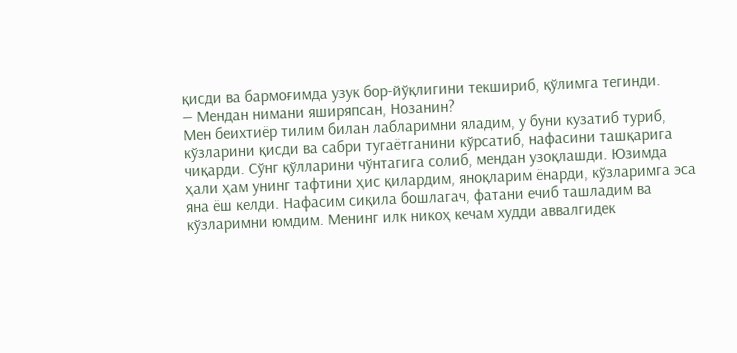қисди ва бармоғимда узук бор-йўқлигини текшириб, қўлимга тегинди.
— Мендан нимани яширяпсан, Нозанин?
Мен беихтиёр тилим билан лабларимни яладим, у буни кузатиб туриб, кўзларини қисди ва сабри тугаётганини кўрсатиб, нафасини ташқарига чиқарди. Сўнг қўлларини чўнтагига солиб, мендан узоқлашди. Юзимда ҳали ҳам унинг тафтини ҳис қилардим, яноқларим ёнарди, кўзларимга эса яна ёш келди. Нафасим сиқила бошлагач, фатани ечиб ташладим ва кўзларимни юмдим. Менинг илк никоҳ кечам худди аввалгидек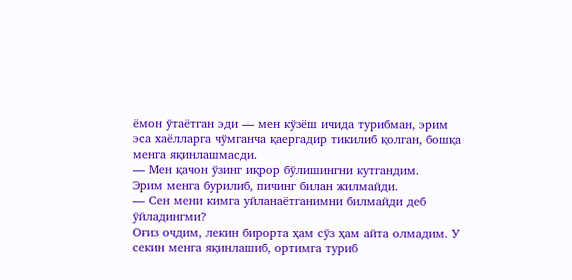ёмон ўтаётган эди — мен кўзёш ичида турибман, эрим эса хаёлларга чўмганча қаергадир тикилиб қолган, бошқа менга яқинлашмасди.
— Мен қачон ўзинг иқрор бўлишингни кутгандим.
Эрим менга бурилиб, пичинг билан жилмайди.
— Сен мени кимга уйланаётганимни билмайди деб ўйладингми?
Оғиз очдим, лекин бирорта ҳам сўз ҳам айта олмадим. У секин менга яқинлашиб, ортимга туриб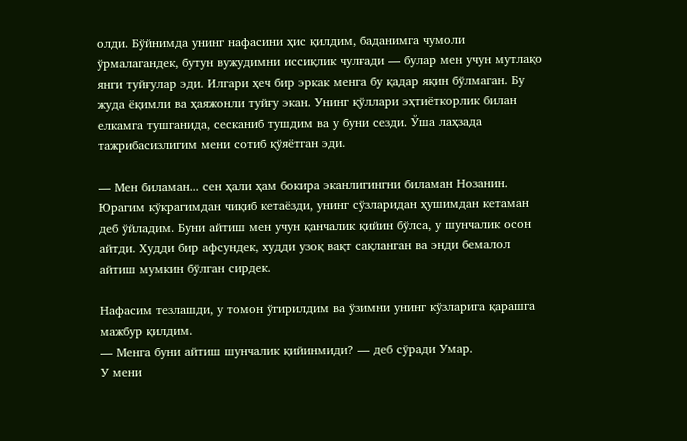олди. Бўйнимда унинг нафасини ҳис қилдим, баданимга чумоли ўрмалагандек, бутун вужудимни иссиқлик чулғади — булар мен учун мутлақо янги туйғулар эди. Илгари ҳеч бир эркак менга бу қадар яқин бўлмаган. Бу жуда ёқимли ва ҳаяжонли туйғу экан. Унинг қўллари эҳтиёткорлик билан елкамга тушганида, сесканиб тушдим ва у буни сезди. Ўша лаҳзада тажрибасизлигим мени сотиб қўяётган эди.

— Мен биламан... сен ҳали ҳам бокира эканлигингни биламан Нозанин.
Юрагим кўкрагимдан чиқиб кетаёзди, унинг сўзларидан ҳушимдан кетаман деб ўйладим. Буни айтиш мен учун қанчалик қийин бўлса, у шунчалик осон айтди. Худди бир афсундек, худди узоқ вақт сақланган ва энди бемалол айтиш мумкин бўлган сирдек.

Нафасим тезлашди, у томон ўгирилдим ва ўзимни унинг кўзларига қарашга мажбур қилдим.
— Менга буни айтиш шунчалик қийинмиди? — деб сўради Умар.
У мени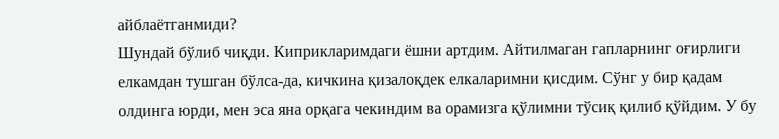айблаётганмиди?
Шундай бўлиб чиқди. Киприкларимдаги ёшни артдим. Айтилмаган гапларнинг оғирлиги елкамдан тушган бўлса-да, кичкина қизалоқдек елкаларимни қисдим. Сўнг у бир қадам олдинга юрди, мен эса яна орқага чекиндим ва орамизга қўлимни тўсиқ қилиб қўйдим. У бу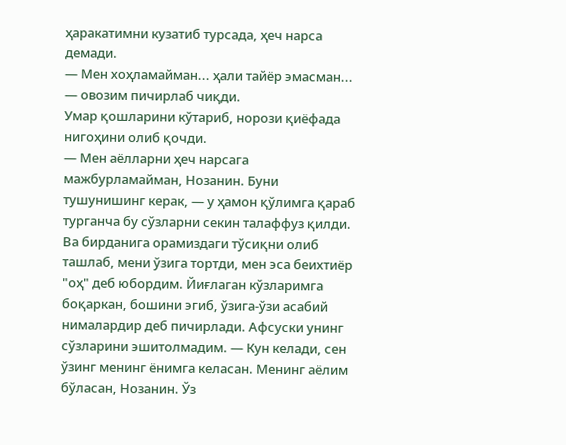ҳаракатимни кузатиб турсада, ҳеч нарса демади.
— Мен хоҳламайман... ҳали тайёр эмасман... — овозим пичирлаб чиқди.
Умар қошларини кўтариб, норози қиёфада нигоҳини олиб қочди.
— Мен аёлларни ҳеч нарсага мажбурламайман, Нозанин. Буни тушунишинг керак, — у ҳамон қўлимга қараб турганча бу сўзларни секин талаффуз қилди. Ва бирданига орамиздаги тўсиқни олиб ташлаб, мени ўзига тортди, мен эса беихтиёр "оҳ" деб юбордим. Йиғлаган кўзларимга боқаркан, бошини эгиб, ўзига-ўзи асабий нималардир деб пичирлади. Афсуски унинг сўзларини эшитолмадим. — Кун келади, сен ўзинг менинг ёнимга келасан. Менинг аёлим бўласан, Нозанин. Ўз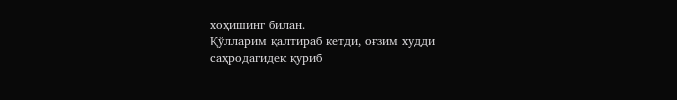хоҳишинг билан.
Қўлларим қалтираб кетди, оғзим худди саҳродагидек қуриб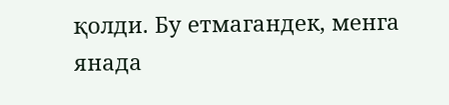қолди. Бу етмагандек, менга янада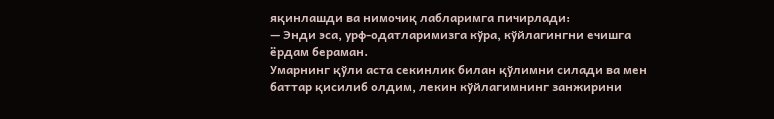яқинлашди ва нимочиқ лабларимга пичирлади:
— Энди эса, урф-одатларимизга кўра, кўйлагингни ечишга ёрдам бераман.
Умарнинг қўли аста секинлик билан қўлимни силади ва мен баттар қисилиб олдим, лекин кўйлагимнинг занжирини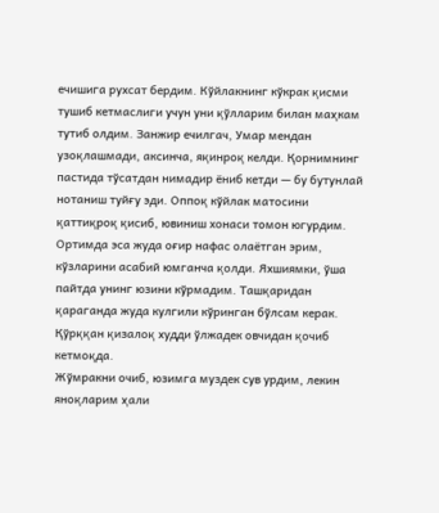ечишига рухсат бердим. Кўйлакнинг кўкрак қисми тушиб кетмаслиги учун уни қўлларим билан маҳкам тутиб олдим. Занжир ечилгач, Умар мендан узоқлашмади, аксинча, яқинроқ келди. Қорнимнинг пастида тўсатдан нимадир ёниб кетди — бу бутунлай нотаниш туйғу эди. Оппоқ кўйлак матосини қаттиқроқ қисиб, ювиниш хонаси томон югурдим. Ортимда эса жуда оғир нафас олаётган эрим, кўзларини асабий юмганча қолди. Яхшиямки, ўша пайтда унинг юзини кўрмадим. Ташқаридан қараганда жуда кулгили кўринган бўлсам керак. Қўрққан қизалоқ худди ўлжадек овчидан қочиб кетмоқда.
Жўмракни очиб, юзимга муздек сув урдим, лекин яноқларим ҳали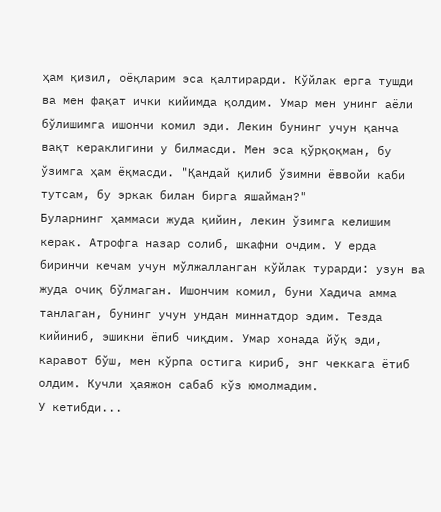ҳам қизил, оёқларим эса қалтирарди. Кўйлак ерга тушди ва мен фақат ички кийимда қолдим. Умар мен унинг аёли бўлишимга ишончи комил эди. Лекин бунинг учун қанча вақт кераклигини у билмасди. Мен эса қўрқоқман, бу ўзимга ҳам ёқмасди. "Қандай қилиб ўзимни ёввойи каби тутсам, бу эркак билан бирга яшайман?"
Буларнинг ҳаммаси жуда қийин, лекин ўзимга келишим керак. Атрофга назар солиб, шкафни очдим. У ерда биринчи кечам учун мўлжалланган кўйлак турарди: узун ва жуда очиқ бўлмаган. Ишончим комил, буни Хадича амма танлаган, бунинг учун ундан миннатдор эдим. Тезда кийиниб, эшикни ёпиб чиқдим. Умар хонада йўқ эди, каравот бўш, мен кўрпа остига кириб, энг чеккага ётиб олдим. Кучли ҳаяжон сабаб кўз юмолмадим.
У кетибди...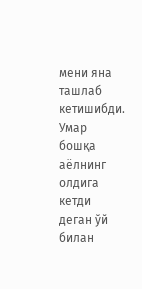мени яна ташлаб кетишибди. Умар бошқа аёлнинг олдига кетди деган ўй билан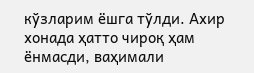кўзларим ёшга тўлди. Ахир хонада ҳатто чироқ ҳам ёнмасди, ваҳимали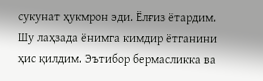сукунат ҳукмрон эди. Ёлғиз ётардим.
Шу лаҳзада ёнимга кимдир ётганини ҳис қилдим. Эътибор бермасликка ва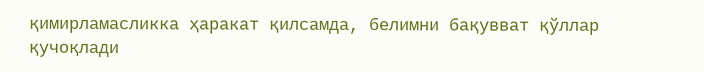қимирламасликка ҳаракат қилсамда, белимни бақувват қўллар қучоқлади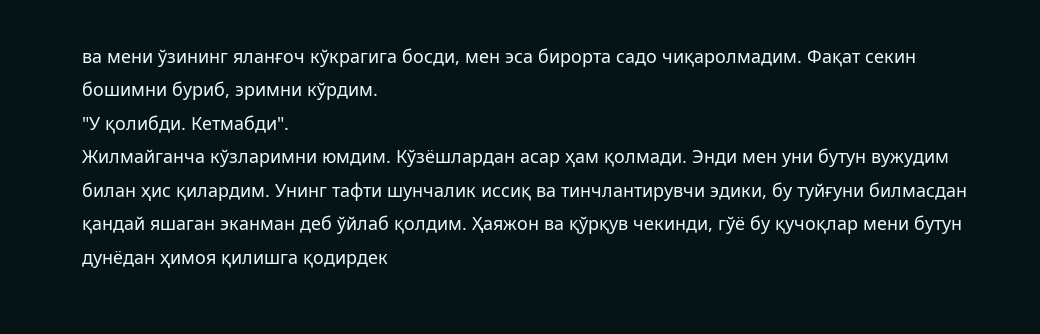ва мени ўзининг яланғоч кўкрагига босди, мен эса бирорта садо чиқаролмадим. Фақат секин бошимни буриб, эримни кўрдим.
"У қолибди. Кетмабди".
Жилмайганча кўзларимни юмдим. Кўзёшлардан асар ҳам қолмади. Энди мен уни бутун вужудим билан ҳис қилардим. Унинг тафти шунчалик иссиқ ва тинчлантирувчи эдики, бу туйғуни билмасдан қандай яшаган эканман деб ўйлаб қолдим. Ҳаяжон ва қўрқув чекинди, гўё бу қучоқлар мени бутун дунёдан ҳимоя қилишга қодирдек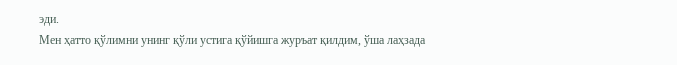эди.
Мен ҳатто қўлимни унинг қўли устига қўйишга журъат қилдим, ўша лаҳзада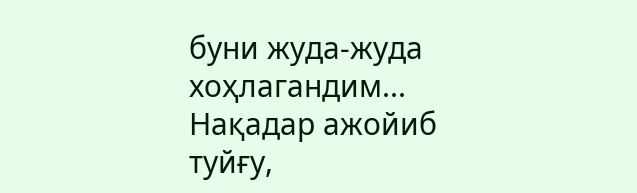буни жуда-жуда хоҳлагандим... Нақадар ажойиб туйғу,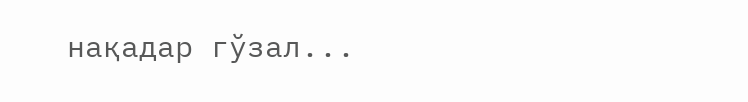нақадар гўзал...